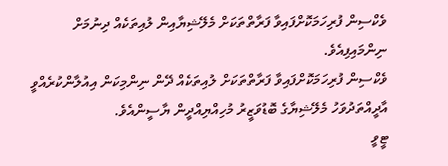ވެކްސިން ފުރިހަމަކޮށްފައިވާ ފަރާތްތަކަށް މެލޭޝިޔާއިން ލުއިތަކެއް ދިނުމަށް ނިންމައިފިއެވެ.
ވެކްސިން ފުރިހަމަކޮށްފައިވާ ފަރާތްތަކަށް ލުއިތަކެއް ދޭން ނިންމިކަން އިއުލާންކުރެއްވީ އާދީއްތަދުވަހު މެލޭޝިޔާގެ ބޮޑުވަޒީރު މުހިއްޔިއްދީން ޔާސީންއެވެ.
ޓީވީ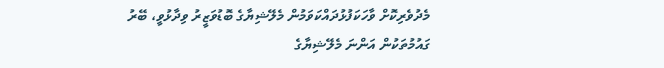މެދުވެރިކޮށް ވާހަކަފުޅުދައްކަވަމުން މެލޭޝިޔާގެ ބޮޑުވަޒީރު ވިދާޅުވީ، ބޭރު ގައުމުތަކުން އަންނަ މެލޭޝިޔާގެ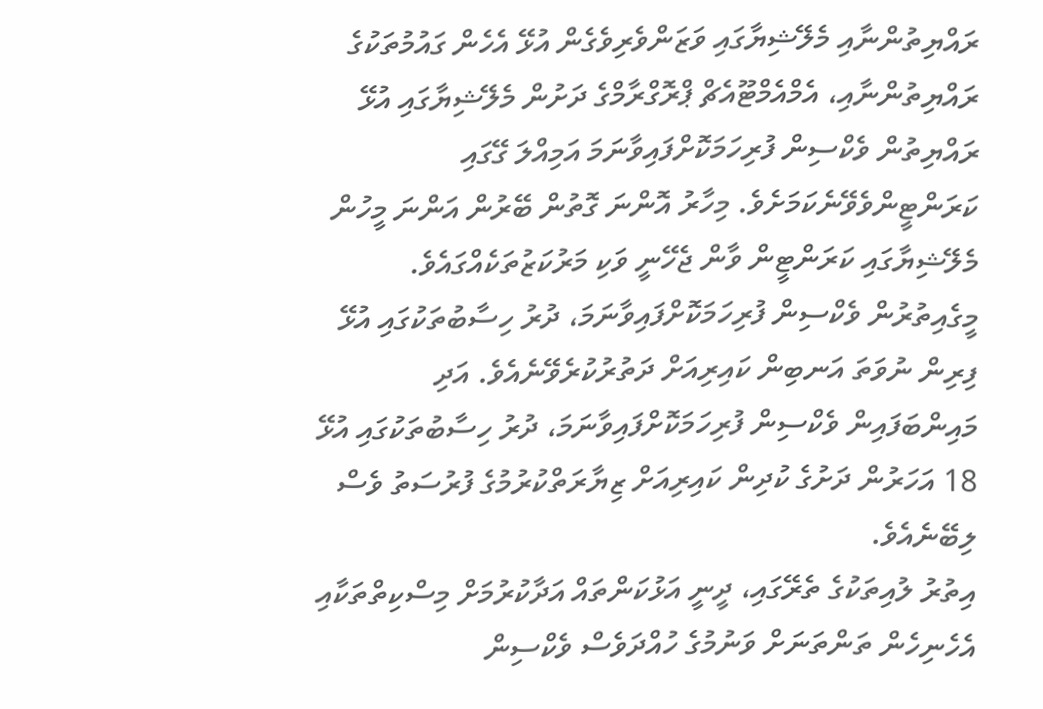ރައްޔިތުންނާއި މެލޭޝިޔާގައި ވަޒަންވެރިވެގެން އުޅޭ އެހެން ގައުމުތަކުގެ ރައްޔިތުންނާއި، އެމްއެމްޓޫއެޗް ޕްރޮގްރާމްގެ ދަށުން މެލޭޝިޔާގައި އުޅޭ ރައްޔިތުން ވެކްސިން ފުރިހަމަކޮށްފައިވާނަމަ އަމިއްލަ ގޭގައި ކަރަންޓީންވެވޭނެކަމަށެވެ. މިހާރު އޮންނަ ގޮތުން ބޭރުން އަންނަ މީހުން މެލޭޝިޔާގައި ކަރަންޓީން ވާން ޖެހޭނީ ވަކި މަރުކަޒުތަކެއްގައެވެ.
މީގެއިތުރުން ވެކްސިން ފުރިހަމަކޮށްފައިވާނަމަ، ދުރު ހިސާބުތަކުގައި އުޅޭ ފިރިން ނުވަތަ އަނބިން ކައިރިއަށް ދަތުރުކުރެވޭނެއެވެ. އަދި މައިންބަފައިން ވެކްސިން ފުރިހަމަކޮށްފައިވާނަމަ، ދުރު ހިސާބުތަކުގައި އުޅޭ 18 އަހަރުން ދަށުގެ ކުދިން ކައިރިއަށް ޒިޔާރަތްކުރުމުގެ ފުރުސަތު ވެސް ލިބޭނެއެވެ.
އިތުރު ލުއިތަކުގެ ތެރޭގައި، ދީނީ އަޅުކަންތައް އަދާކުރުމަށް މިސްކިތްތަކާއި އެހެނިހެން ތަންތަނަށް ވަނުމުގެ ހުއްދަވެސް ވެކްސިން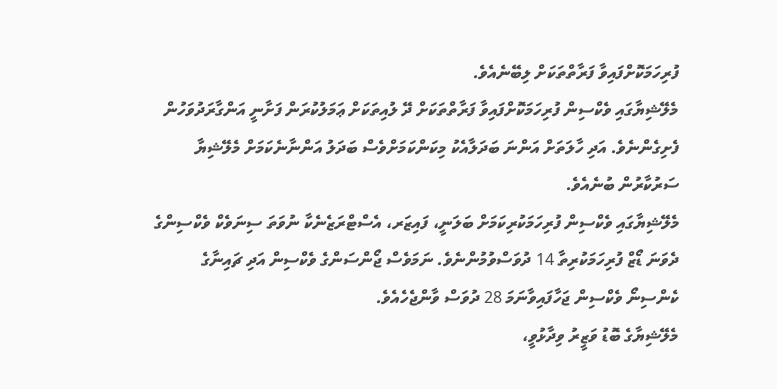ފުރިހަމަކޮށްފައިވާ ފަރާތްތަކަށް ލިބޭނެއެވެ.
މެލޭޝިޔާގައި ވެކްސިން ފުރިހަމަކޮށްފައިވާ ފަރާތްތަކަށް ދޭ ލުއިތަކަށް ޢަމަލުކުރަން ފަށާނީ އަންގާރަދުވަހުން ފެށިގެންނެވެ. އަދި ހާލަތަށް އަންނަ ބަދަލާއެކު މިކަންކަމަށްވެސް ބަދަލު އަންނާނެކަމަށް މެލޭޝިޔާ ސަރުކާރުން ބުނެއެވެ.
މެލޭޝިޔާގައި ވެކްސިން ފުރިހަމަކުރިކަމަށް ބަލަނީ، ފައިޒަރ، އެސްޓްރަޒެނެކާ ނުވަތަ ސިނަވެކް ވެކްސިންގެ ދެވަނަ ޑޯޒް ފުރިހަމަކުރިތާ 14 ދުވަސްވުމުންނެވެ. ނަމަވެސް ޖޯންސަންގެ ވެކްސިން އަދި ޗައިނާގެ ކެންސިނޯ ވެކްސިން ޖަހާފައިވާނަމަ 28 ދުވަސް ވާންޖެހެއެވެ.
މެލޭޝިޔާގެ ބޮޑު ވަޒީރު ވިދާޅުވީ،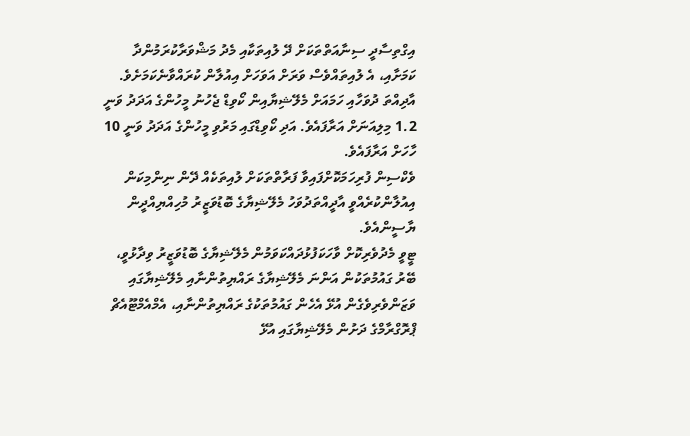އިގްތިސާދީ ސިނާއަތްތަކަށް ދޭ ލުއިތަކާއި މެދު މަޝްވަރާކުރަމުންދާ ކަމަށާއި، އެ ލުއިތައްވެސް ވަރަށް އަވަހަށް އިއުލާން ކުރައްވާނެކަމަށެވެ.
އާދިއްތަ ދުވަހާއި ހަމައަށް މެލޭޝިޔާއިން ކޯވިޑް ޖެހުނު މީހުންގެ އަދަދު ވަނީ 1.2 މިލިއަނަށް އަރާފައެވެ. އަދި ކޯވިޑްގައި މަރުވި މީހުންގެ އަދަދު ވަނީ 10 ހާހަށް އަރާފައެވެ.
ވެކްސިން ފުރިހަމަކޮށްފައިވާ ފަރާތްތަކަށް ލުއިތަކެއް ދޭން ނިންމިކަން އިއުލާންކުރެއްވީ އާދީއްތަދުވަހު މެލޭޝިޔާގެ ބޮޑުވަޒީރު މުހިއްޔިއްދީން ޔާސީންއެވެ.
ޓީވީ މެދުވެރިކޮށް ވާހަކަފުޅުދައްކަވަމުން މެލޭޝިޔާގެ ބޮޑުވަޒީރު ވިދާޅުވީ، ބޭރު ގައުމުތަކުން އަންނަ މެލޭޝިޔާގެ ރައްޔިތުންނާއި މެލޭޝިޔާގައި ވަޒަންވެރިވެގެން އުޅޭ އެހެން ގައުމުތަކުގެ ރައްޔިތުންނާއި، އެމްއެމްޓޫއެޗް ޕްރޮގްރާމްގެ ދަށުން މެލޭޝިޔާގައި އުޅޭ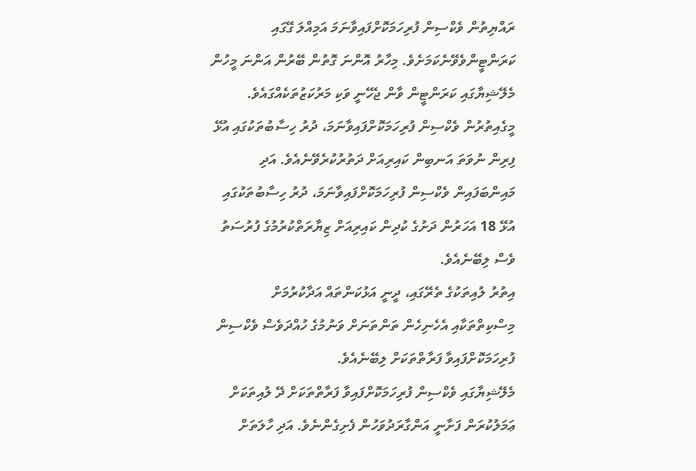ރައްޔިތުން ވެކްސިން ފުރިހަމަކޮށްފައިވާނަމަ އަމިއްލަ ގޭގައި ކަރަންޓީންވެވޭނެކަމަށެވެ. މިހާރު އޮންނަ ގޮތުން ބޭރުން އަންނަ މީހުން މެލޭޝިޔާގައި ކަރަންޓީން ވާން ޖެހޭނީ ވަކި މަރުކަޒުތަކެއްގައެވެ.
މީގެއިތުރުން ވެކްސިން ފުރިހަމަކޮށްފައިވާނަމަ، ދުރު ހިސާބުތަކުގައި އުޅޭ ފިރިން ނުވަތަ އަނބިން ކައިރިއަށް ދަތުރުކުރެވޭނެއެވެ. އަދި މައިންބަފައިން ވެކްސިން ފުރިހަމަކޮށްފައިވާނަމަ، ދުރު ހިސާބުތަކުގައި އުޅޭ 18 އަހަރުން ދަށުގެ ކުދިން ކައިރިއަށް ޒިޔާރަތްކުރުމުގެ ފުރުސަތު ވެސް ލިބޭނެއެވެ.
އިތުރު ލުއިތަކުގެ ތެރޭގައި، ދީނީ އަޅުކަންތައް އަދާކުރުމަށް މިސްކިތްތަކާއި އެހެނިހެން ތަންތަނަށް ވަނުމުގެ ހުއްދަވެސް ވެކްސިން ފުރިހަމަކޮށްފައިވާ ފަރާތްތަކަށް ލިބޭނެއެވެ.
މެލޭޝިޔާގައި ވެކްސިން ފުރިހަމަކޮށްފައިވާ ފަރާތްތަކަށް ދޭ ލުއިތަކަށް ޢަމަލުކުރަން ފަށާނީ އަންގާރަދުވަހުން ފެށިގެންނެވެ. އަދި ހާލަތަށް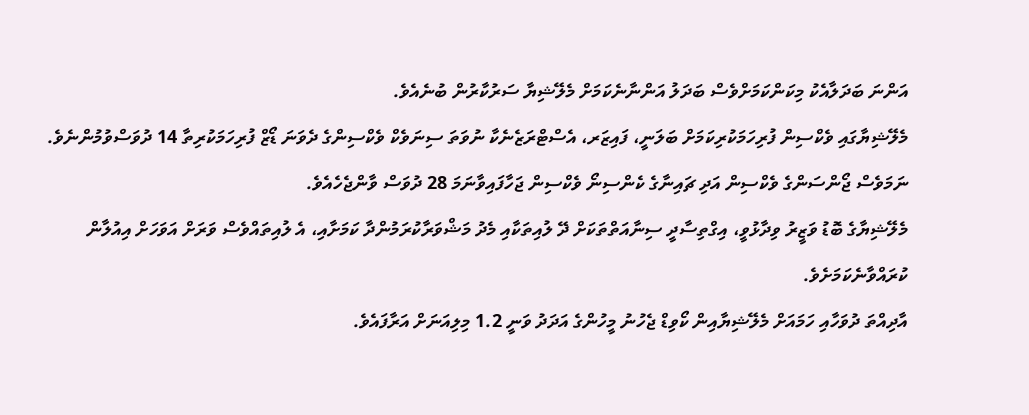އަންނަ ބަދަލާއެކު މިކަންކަމަށްވެސް ބަދަލު އަންނާނެކަމަށް މެލޭޝިޔާ ސަރުކާރުން ބުނެއެވެ.
މެލޭޝިޔާގައި ވެކްސިން ފުރިހަމަކުރިކަމަށް ބަލަނީ، ފައިޒަރ، އެސްޓްރަޒެނެކާ ނުވަތަ ސިނަވެކް ވެކްސިންގެ ދެވަނަ ޑޯޒް ފުރިހަމަކުރިތާ 14 ދުވަސްވުމުންނެވެ. ނަމަވެސް ޖޯންސަންގެ ވެކްސިން އަދި ޗައިނާގެ ކެންސިނޯ ވެކްސިން ޖަހާފައިވާނަމަ 28 ދުވަސް ވާންޖެހެއެވެ.
މެލޭޝިޔާގެ ބޮޑު ވަޒީރު ވިދާޅުވީ، އިގްތިސާދީ ސިނާއަތްތަކަށް ދޭ ލުއިތަކާއި މެދު މަޝްވަރާކުރަމުންދާ ކަމަށާއި، އެ ލުއިތައްވެސް ވަރަށް އަވަހަށް އިއުލާން ކުރައްވާނެކަމަށެވެ.
އާދިއްތަ ދުވަހާއި ހަމައަށް މެލޭޝިޔާއިން ކޯވިޑް ޖެހުނު މީހުންގެ އަދަދު ވަނީ 1.2 މިލިއަނަށް އަރާފައެވެ.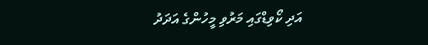އަދި ކޯވިޑްގައި މަރުވި މީހުންގެ އަދަދު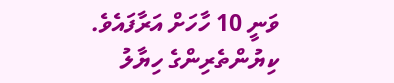ވަނީ 10 ހާހަށް އަރާފައެވެ.
ކިޔުންތެރިންގެ ހިޔާލު